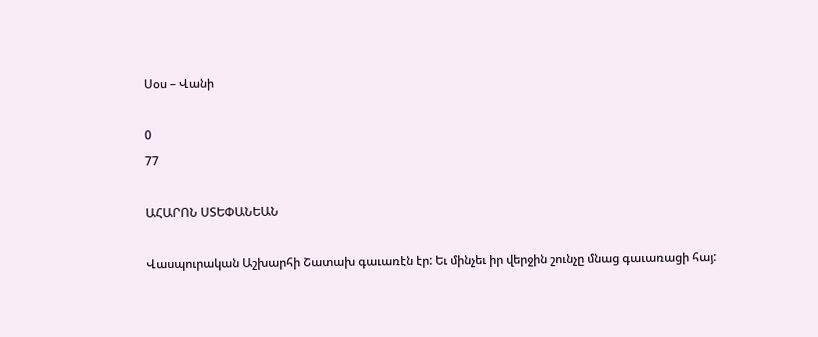Սօս – Վանի

0
77

ԱՀԱՐՈՆ ՍՏԵՓԱՆԵԱՆ

Վասպուրական Աշխարհի Շատախ գաւառէն էր: Եւ մինչեւ իր վերջին շունչը մնաց գաւառացի հայ: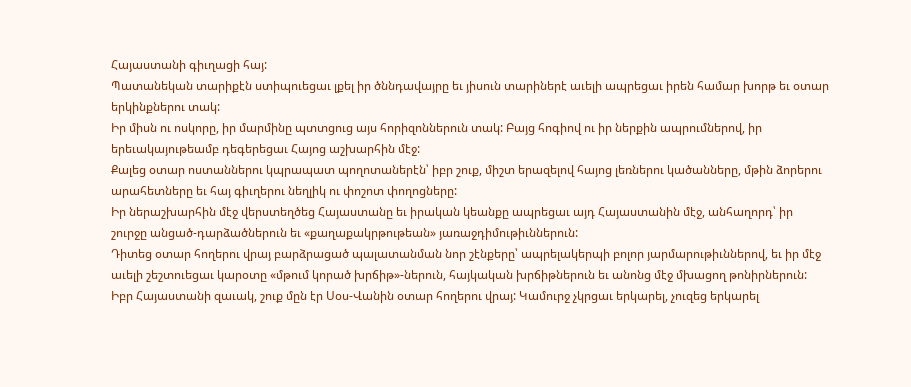Հայաստանի գիւղացի հայ:
Պատանեկան տարիքէն ստիպուեցաւ լքել իր ծննդավայրը եւ յիսուն տարիներէ աւելի ապրեցաւ իրեն համար խորթ եւ օտար երկինքներու տակ:
Իր միսն ու ոսկորը, իր մարմինը պտտցուց այս հորիզոններուն տակ: Բայց հոգիով ու իր ներքին ապրումներով, իր երեւակայութեամբ դեգերեցաւ Հայոց աշխարհին մէջ:
Քալեց օտար ոստաններու կպրապատ պողոտաներէն՝ իբր շուք, միշտ երազելով հայոց լեռներու կածանները, մթին ձորերու արահետները եւ հայ գիւղերու նեղլիկ ու փոշոտ փողոցները:
Իր ներաշխարհին մէջ վերստեղծեց Հայաստանը եւ իրական կեանքը ապրեցաւ այդ Հայաստանին մէջ, անհաղորդ՝ իր շուրջը անցած-դարձածներուն եւ «քաղաքակրթութեան» յառաջդիմութիւններուն:
Դիտեց օտար հողերու վրայ բարձրացած պալատանման նոր շէնքերը՝ ապրելակերպի բոլոր յարմարութիւններով, եւ իր մէջ աւելի շեշտուեցաւ կարօտը «մթում կորած խրճիթ»-ներուն, հայկական խրճիթներուն եւ անոնց մէջ մխացող թոնիրներուն:
Իբր Հայաստանի զաւակ, շուք մըն էր Սօս-Վանին օտար հողերու վրայ: Կամուրջ չկրցաւ երկարել, չուզեց երկարել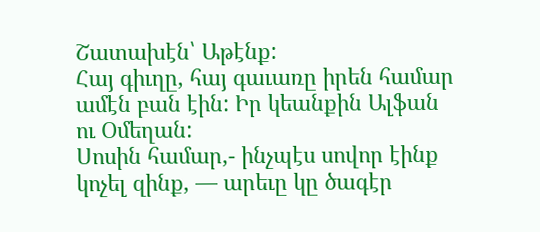Շատախէն՝ Աթէնք:
Հայ գիւղը, հայ գաւառը իրեն համար ամէն բան էին: Իր կեանքին Ալֆան ու Օմեղան:
Սոսին համար,- ինչպէս սովոր էինք կոչել զինք, — արեւը կը ծագէր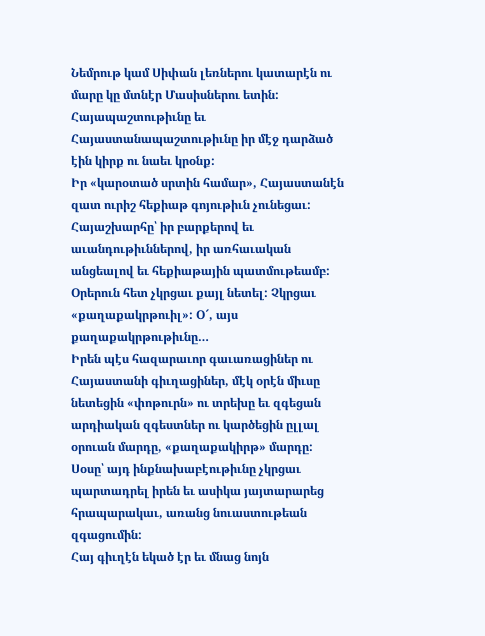Նեմրութ կամ Սիփան լեռներու կատարէն ու մարը կը մտնէր Մասիսներու ետին: Հայապաշտութիւնը եւ Հայաստանապաշտութիւնը իր մէջ դարձած էին կիրք ու նաեւ կրօնք:
Իր «կարօտած սրտին համար», Հայաստանէն զատ ուրիշ հեքիաթ գոյութիւն չունեցաւ: Հայաշխարհը՝ իր բարքերով եւ աւանդութիւններով, իր առհաւական անցեալով եւ հեքիաթային պատմութեամբ:
Օրերուն հետ չկրցաւ քայլ նետել: Չկրցաւ «քաղաքակրթուիլ»: Օ՜, այս քաղաքակրթութիւնը…
Իրեն պէս հազարաւոր գաւառացիներ ու Հայաստանի գիւղացիներ, մէկ օրէն միւսը նետեցին «փոթուրն» ու տրեխը եւ զգեցան արդիական զգեստներ ու կարծեցին ըլլալ օրուան մարդը, «քաղաքակիրթ» մարդը:
Սօսը՝ այդ ինքնախաբէութիւնը չկրցաւ պարտադրել իրեն եւ ասիկա յայտարարեց հրապարակաւ, առանց նուաստութեան զգացումին:
Հայ գիւղէն եկած էր եւ մնաց նոյն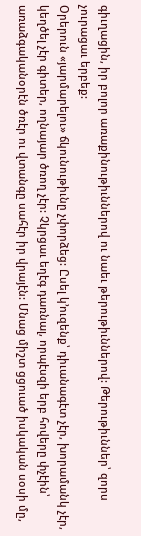գիւղացին, իր բոլոր առաքինութիւններով ու նաեւ թերութիւններով: Թերութիւններ՝ զորս չուրացաւ երբեք:
Օրերուն «յարմարելու» ճկունութիւնը չփորձեց: Ըսել կ՚ուզենք՝ դիւանագէտ չէր, խորամանկ չէր, կեղծել չէր գիտեր, ողնայար ծռող չէր: Չկրցաւ եղէգ դառնալ, որպէսզի երբ հովերը փչէին՝ առաձգականօրէն ծռէր ու վտանգը սահէր իր վրայէն: Մնաց միշտ ցցուած իսկական սօսի մը,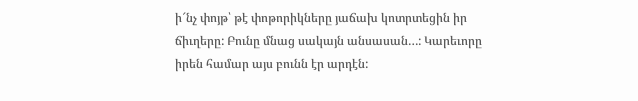ի՜նչ փոյթ՝ թէ փոթորիկները յաճախ կոտրտեցին իր ճիւղերը: Բունը մնաց սակայն անսասան…: Կարեւորը իրեն համար այս բունն էր արդէն: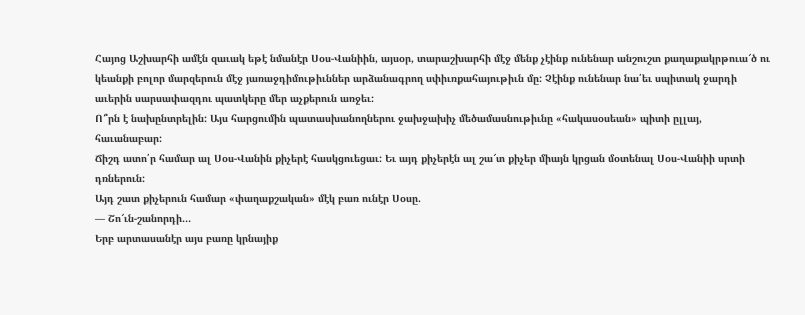Հայոց Աշխարհի ամէն զաւակ եթէ նմանէր Սօս-Վանիին, այսօր, տարաշխարհի մէջ մենք չէինք ունենար անշուշտ քաղաքակրթուա՜ծ ու կեանքի բոլոր մարզերուն մէջ յառաջդիմութիւններ արձանագրող սփիւռքահայութիւն մը: Չէինք ունենար նա՛եւ սպիտակ ջարդի աւերին սարսափազդու պատկերը մեր աչքերուն առջեւ:
Ո՞րն է նախընտրելին: Այս հարցումին պատասխանողներու ջախջախիչ մեծամասնութիւնը «հակասօսեան» պիտի ըլլայ, հաւանաբար:
Ճիշդ ատո՛ր համար ալ Սօս-Վանին քիչերէ հասկցուեցաւ: Եւ այդ քիչերէն ալ շա՜տ քիչեր միայն կրցան մօտենալ Սօս-Վանիի սրտի դռներուն:
Այդ շատ քիչերուն համար «փաղաքշական» մէկ բառ ունէր Սօսը.
— Շո՜ւն-շանորդի…
Երբ արտասանէր այս բառը կրնայիք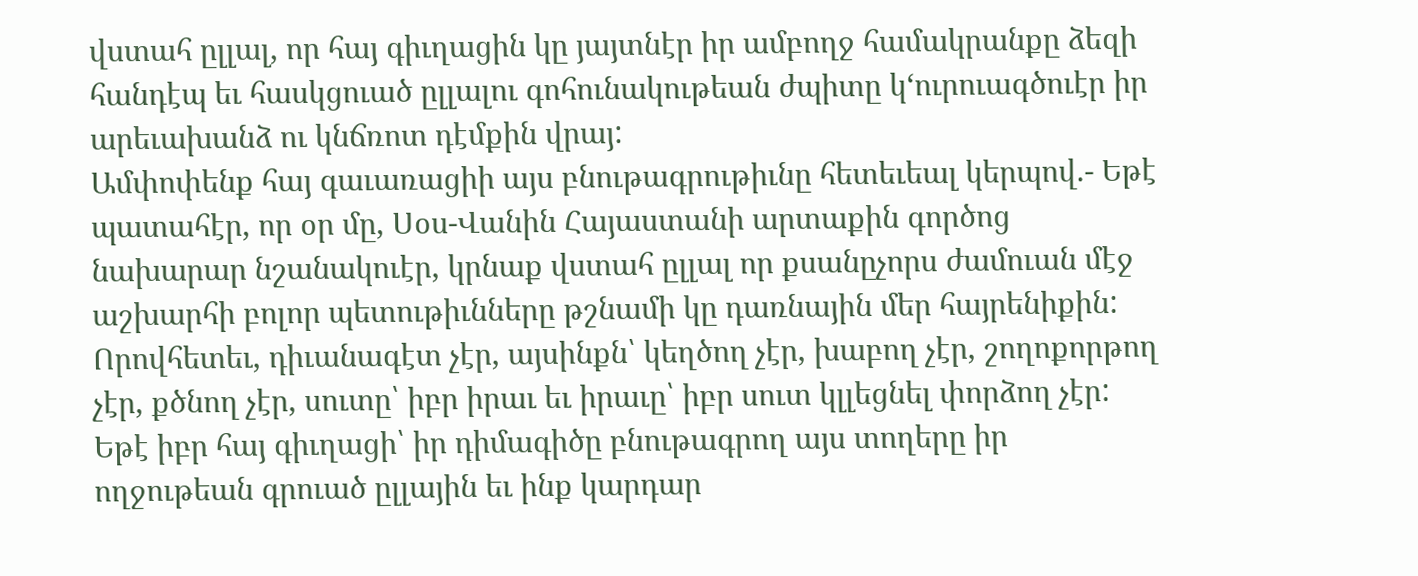վստահ ըլլալ, որ հայ գիւղացին կը յայտնէր իր ամբողջ համակրանքը ձեզի հանդէպ եւ հասկցուած ըլլալու գոհունակութեան ժպիտը կ‘ուրուագծուէր իր արեւախանձ ու կնճռոտ դէմքին վրայ:
Ամփոփենք հայ գաւառացիի այս բնութագրութիւնը հետեւեալ կերպով.- Եթէ պատահէր, որ օր մը, Սօս-Վանին Հայաստանի արտաքին գործոց նախարար նշանակուէր, կրնաք վստահ ըլլալ որ քսանըչորս ժամուան մէջ աշխարհի բոլոր պետութիւնները թշնամի կը դառնային մեր հայրենիքին: Որովհետեւ, դիւանագէտ չէր, այսինքն՝ կեղծող չէր, խաբող չէր, շողոքորթող չէր, քծնող չէր, սուտը՝ իբր իրաւ եւ իրաւը՝ իբր սուտ կլլեցնել փորձող չէր:
Եթէ իբր հայ գիւղացի՝ իր դիմագիծը բնութագրող այս տողերը իր ողջութեան գրուած ըլլային եւ ինք կարդար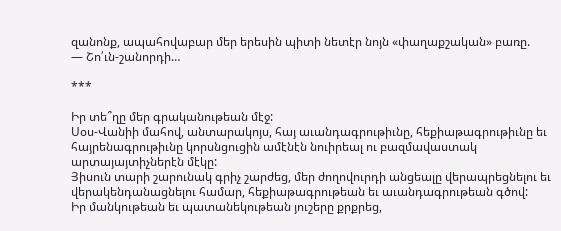զանոնք, ապահովաբար մեր երեսին պիտի նետէր նոյն «փաղաքշական» բառը.
— Շո՛ւն-շանորդի…

***

Իր տե՞ղը մեր գրականութեան մէջ:
Սօս-Վանիի մահով, անտարակոյս, հայ աւանդագրութիւնը, հեքիաթագրութիւնը եւ հայրենագրութիւնը կորսնցուցին ամէնէն նուիրեալ ու բազմավաստակ արտայայտիչներէն մէկը:
Յիսուն տարի շարունակ գրիչ շարժեց, մեր ժողովուրդի անցեալը վերապրեցնելու եւ վերակենդանացնելու համար, հեքիաթագրութեան եւ աւանդագրութեան գծով:
Իր մանկութեան եւ պատանեկութեան յուշերը քրքրեց,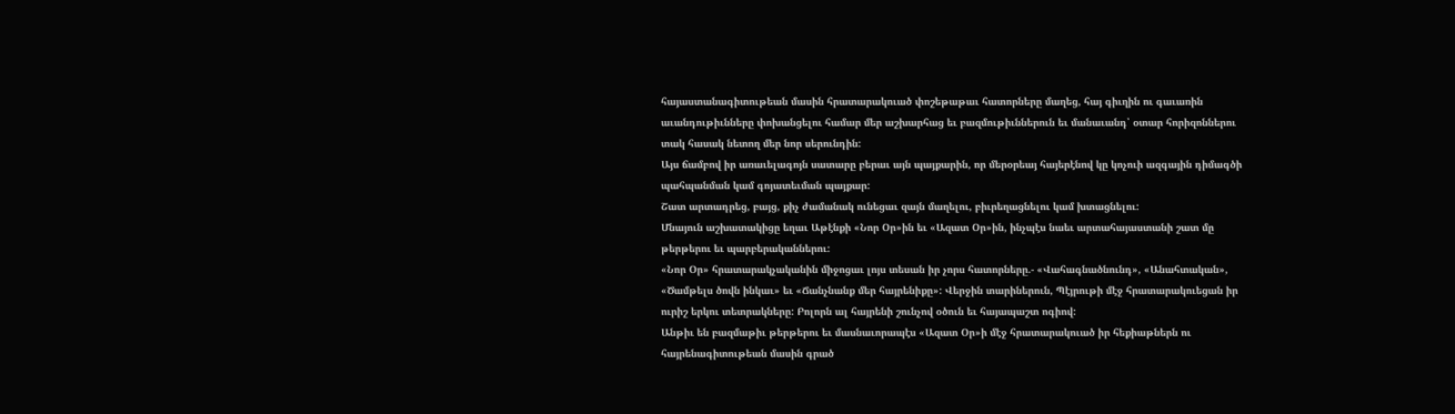հայաստանագիտութեան մասին հրատարակուած փոշեթաթաւ հատորները մաղեց, հայ գիւղին ու գաւառին աւանդութիւնները փոխանցելու համար մեր աշխարհաց եւ բազմութիւններուն եւ մանաւանդ՝ օտար հորիզոններու տակ հասակ նետող մեր նոր սերունդին:
Այս ճամբով իր առաւելագոյն սատարը բերաւ այն պայքարին, որ մերօրեայ հայերէնով կը կոչուի ազգային դիմագծի պահպանման կամ գոյատեւման պայքար:
Շատ արտադրեց, բայց, քիչ ժամանակ ունեցաւ զայն մաղելու, բիւրեղացնելու կամ խտացնելու:
Մնայուն աշխատակիցը եղաւ Աթէնքի «Նոր Օր»ին եւ «Ազատ Օր»ին, ինչպէս նաեւ արտահայաստանի շատ մը թերթերու եւ պարբերականներու:
«Նոր Օր» հրատարակչականին միջոցաւ լոյս տեսան իր չորս հատորները.- «Վահագնածնունդ», «Անահտական», «Ծամթելս ծովն ինկաւ» եւ «Ճանչնանք մեր հայրենիքը»: Վերջին տարիներուն, Պէյրութի մէջ հրատարակուեցան իր ուրիշ երկու տետրակները: Բոլորն ալ հայրենի շունչով օծուն եւ հայապաշտ ոգիով:
Անթիւ են բազմաթիւ թերթերու եւ մասնաւորապէս «Ազատ Օր»ի մէջ հրատարակուած իր հեքիաթներն ու հայրենագիտութեան մասին գրած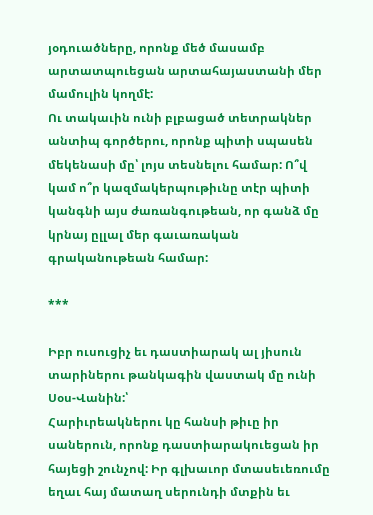յօդուածները, որոնք մեծ մասամբ արտատպուեցան արտահայաստանի մեր մամուլին կողմէ:
Ու տակաւին ունի բլբացած տետրակներ անտիպ գործերու, որոնք պիտի սպասեն մեկենասի մը՝ լոյս տեսնելու համար: Ո՞վ կամ ո՞ր կազմակերպութիւնը տէր պիտի կանգնի այս ժառանգութեան, որ գանձ մը կրնայ ըլլալ մեր գաւառական գրականութեան համար:

***

Իբր ուսուցիչ եւ դաստիարակ ալ յիսուն տարիներու թանկագին վաստակ մը ունի Սօս-Վանին:՝
Հարիւրեակներու կը հանսի թիւը իր սաներուն, որոնք դաստիարակուեցան իր հայեցի շունչով: Իր գլխաւոր մտասեւեռումը եղաւ հայ մատաղ սերունդի մտքին եւ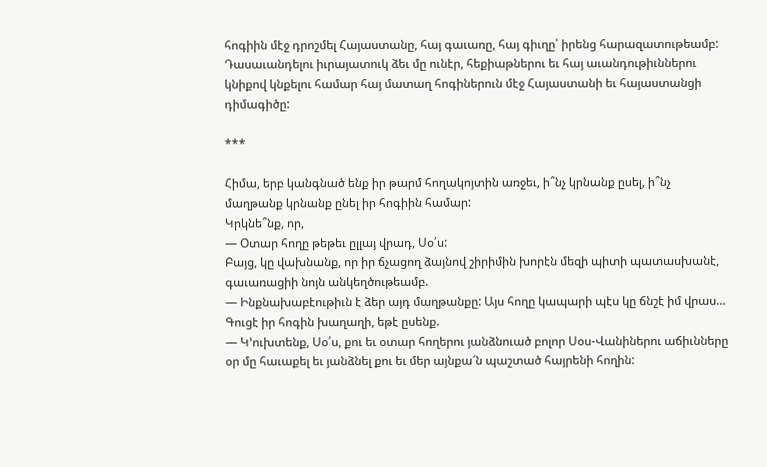հոգիին մէջ դրոշմել Հայաստանը, հայ գաւառը, հայ գիւղը՝ իրենց հարազատութեամբ:
Դասաւանդելու իւրայատուկ ձեւ մը ունէր, հեքիաթներու եւ հայ աւանդութիւններու կնիքով կնքելու համար հայ մատաղ հոգիներուն մէջ Հայաստանի եւ հայաստանցի դիմագիծը:

***

Հիմա, երբ կանգնած ենք իր թարմ հողակոյտին առջեւ, ի՞նչ կրնանք ըսել, ի՞նչ մաղթանք կրնանք ընել իր հոգիին համար:
Կրկնե՞նք, որ,
— Օտար հողը թեթեւ ըլլայ վրադ, Սօ՛ս:
Բայց, կը վախնանք, որ իր ճչացող ձայնով շիրիմին խորէն մեզի պիտի պատասխանէ, գաւառացիի նոյն անկեղծութեամբ.
— Ինքնախաբէութիւն է ձեր այդ մաղթանքը: Այս հողը կապարի պէս կը ճնշէ իմ վրաս…
Գուցէ իր հոգին խաղաղի, եթէ ըսենք.
— Կ՚ուխտենք, Սօ՛ս, քու եւ օտար հողերու յանձնուած բոլոր Սօս-Վանիներու աճիւնները օր մը հաւաքել եւ յանձնել քու եւ մեր այնքա՜ն պաշտած հայրենի հողին: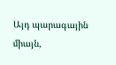Այդ պարագային միայն,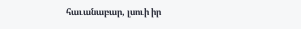հաւանաբար, լսուի իր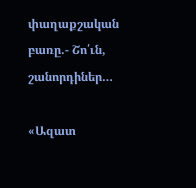փաղաքշական բառը.- Շո՛ւն, շանորդիներ…

«Ազատ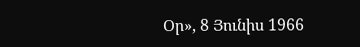Օր», 8 Յունիս 1966